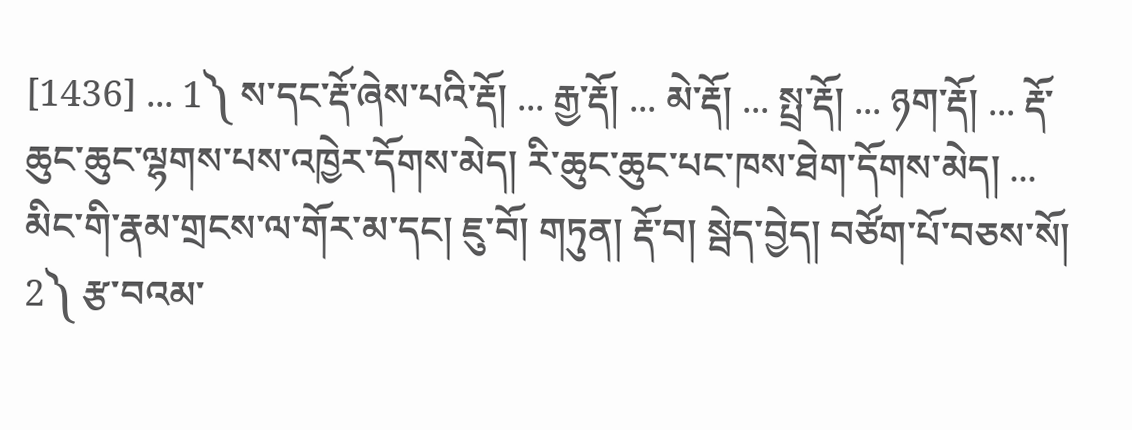[1436] ... 1༽ ས་དང་རྡོ་ཞེས་པའི་རྡོ། ... རྒྱ་རྡོ། ... མེ་རྡོ། ... སྤྲ་རྡོ། ... ཉག་རྡོ། ... རྡོ་ཆུང་ཆུང་ལྷགས་པས་འཁྱེར་དོགས་མེད། རི་ཆུང་ཆུང་པང་ཁས་ཐེག་དོགས་མེད། ... མིང་གི་རྣམ་གྲངས་ལ་གོར་མ་དང། ཇུ་བོ། གཏུན། རྡོ་བ། སྦེད་བྱེད། བཙོག་པོ་བཅས་སོ། 2༽ རྩ་བའམ་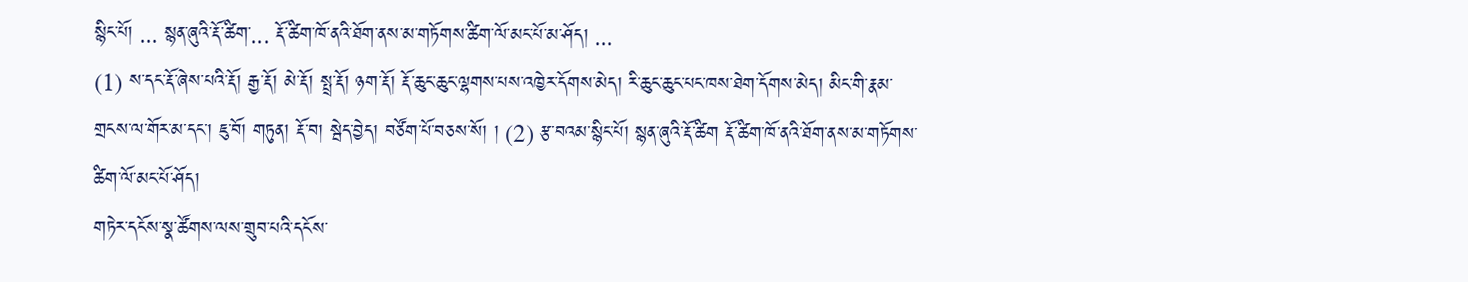སྙིང་པོ། ... སྙན་ཞུའི་རྡོ་ཚིག་... རྡོ་ཚིག་ཁོ་ནའི་ཐོག་ནས་མ་གཏོགས་ཚིག་ལོ་མང་པོ་མ་ཤོད། ...
(1) ས་དང་རྡོ་ཞེས་པའི་རྡོ། རྒྱ་རྡོ། མེ་རྡོ། སྤྲ་རྡོ། ཉག་རྡོ། རྡོ་ཆུང་ཆུང་ལྷགས་པས་འཁྱེར་དོགས་མེད། རི་ཆུང་ཆུང་པང་ཁས་ཐེག་དོགས་མེད། མིང་གི་རྣམ་གྲངས་ལ་གོར་མ་དང་། ཇུ་བོ། གཏུན། རྡོ་བ། སྦེད་བྱེད། བཙོག་པོ་བཅས་སོ། ། (2) རྩ་བའམ་སྙིང་པོ། སྙན་ཞུའི་རྡོ་ཚིག རྡོ་ཚིག་ཁོ་ནའི་ཐོག་ནས་མ་གཏོགས་ཚིག་ལོ་མང་པོ་ཤོད།
གཏེར་དངོས་སྣ་ཚོགས་ལས་གྲུབ་པའི་དངོས་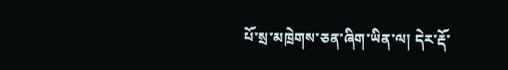པོ་སྲ་མཁྲེགས་ཅན་ཞིག་ཡིན་ལ། དེར་རྡོ་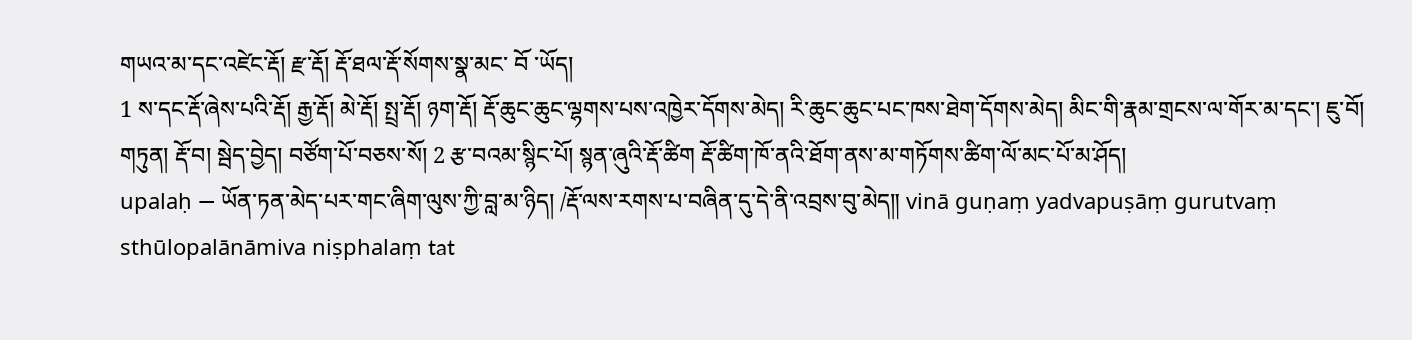གཡའ་མ་དང་འཛེང་རྡོ། རྫ་རྡོ། རྡོ་ཐལ་རྡོ་སོགས་སྣ་མང་ བོ ་ཡོད།
1 ས་དང་རྡོ་ཞེས་པའི་རྡོ། རྒྱ་རྡོ། མེ་རྡོ། སྤྲ་རྡོ། ཉག་རྡོ། རྡོ་ཆུང་ཆུང་ལྷགས་པས་འཁྱེར་དོགས་མེད། རི་ཆུང་ཆུང་པང་ཁས་ཐེག་དོགས་མེད། མིང་གི་རྣམ་གྲངས་ལ་གོར་མ་དང་། ཇུ་བོ། གཏུན། རྡོ་བ། སྦེད་བྱེད། བཙོག་པོ་བཅས་སོ། 2 རྩ་བའམ་སྙིང་པོ། སྙན་ཞུའི་རྡོ་ཚིག རྡོ་ཚིག་ཁོ་ནའི་ཐོག་ནས་མ་གཏོགས་ཚིག་ལོ་མང་པོ་མ་ཤོད།
upalaḥ — ཡོན་ཏན་མེད་པར་གང་ཞིག་ལུས་ཀྱི་བླ་མ་ཉིད། /རྡོ་ལས་རགས་པ་བཞིན་དུ་དེ་ནི་འབྲས་བུ་མེད༎ vinā guṇaṃ yadvapuṣāṃ gurutvaṃ sthūlopalānāmiva niṣphalaṃ tat